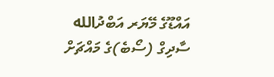އައްޑޫގެ މޭޔަރ އަބްދުالله ސާދިގް (ސޯބެ)ގެ މައްޗަށް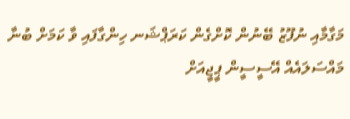މަގާމާއި ނުފޫޒު ބޭނުން ކޮށްގެން ކަރަޕްޝަނ ހިންގާފައި ވާ ކަމަށް ބުނާ މައްސަލައެއް އޭސީސީން ޕީޖީއަށް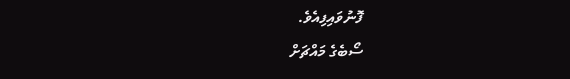ފޮނުވައިފިއެވެ.
ސޯބެގެ މައްޗަށް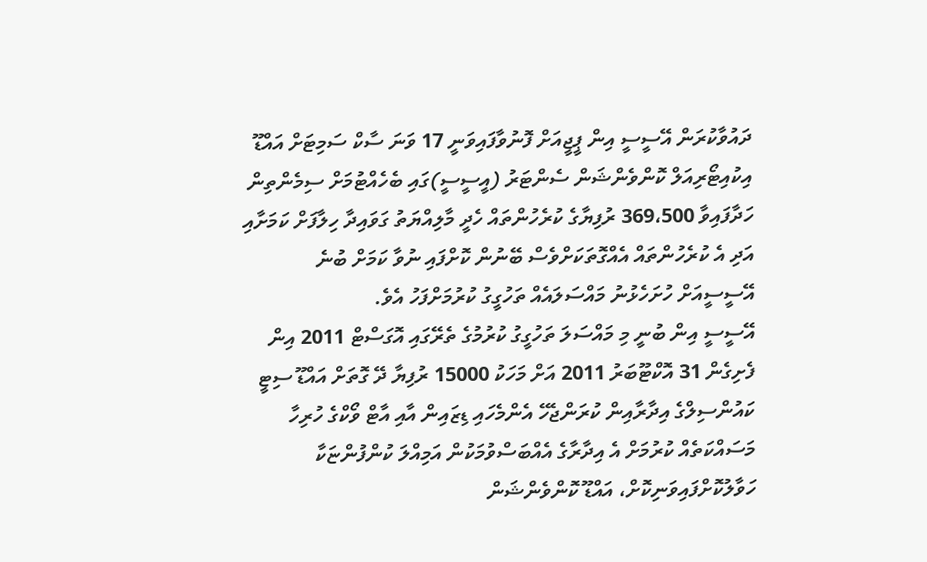ދައުވާކުރަން އޭސީސީ އިން ޕީޖީއަށް ފޮނުވާފައިވަނީ 17 ވަނަ ސާކް ސަމިޓަށް އައްޑޫ އިކުއިޓޯރިއަލް ކޮންވެންޝަން ސެންޓަރު (އީސީސީ)ގައި ބެހެއްޓުމަށް ސިމެންތިން ހަދާފައިވާ 369،500 ރުފިޔާގެ ކުރެހުންތައް ހެދީ މާލިއްޔަތު ގަވައިދާ ހިލާފަށް ކަމަށާއި އަދި އެ ކުރެހުންތައް އެއްގޮތަކަށްވެސް ބޭނުން ކޮށްފައި ނުވާ ކަމަށް ބުނެ އޭސީސީއަށް ހުށަހެޅުނު މައްސަލައެއް ތަހުގީގު ކުރުމަށްފަހު އެވެ.
އޭސީސީ އިން ބުނީ މި މައްސަލަ ތަހުގީގު ކުރުމުގެ ތެރޭގައި އޮގަސްޓް 2011 އިން ފެށިގެން 31 އޮކްޓޫބަރު 2011 އަށް މަހަކު 15000 ރުފިޔާ ދޭ ގޮތަށް އައްޑޫ ސިޓީ ކައުންސިލްގެ އިދާރާއިން ކުރަންޖެހޭ އެންމެހައި ޑިޒައިން އާއި އާޓް ވޯކްގެ ހުރިހާ މަސައްކަތެއް ކުރުމަށް އެ އިދާރާގެ އެއްބަސްވުމަކުން އަމިއްލަ ކުންފުންޏަކާ ހަވާލުކޮށްފައިވަނިކޮށް، އައްޑޫ ކޮންވެންޝަން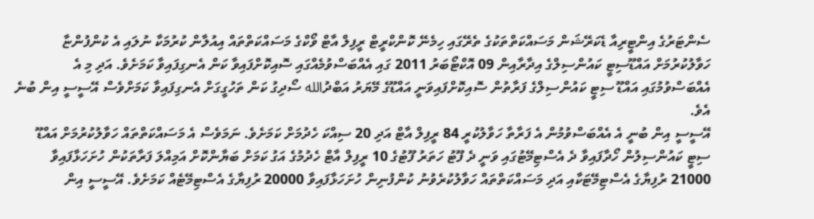ސެންޓަރުގެ އިންޓީރިއާ ޑެކަރޭޝަން މަސައްކަތްތަކުގެ ތެރޭގައި ހިމެނޭ ކޮންކްރީޓް ރީފިލް އާޓް ވޯކްގެ މަސައްކަތްތައް އިއުލާން ކުރުމަކާ ނުލައި އެ ކުންފުންޏާ ހަވާލުކުރުމަށް އައްޑޫސިޓީ ކައުންސިލްގެ އިދާރާއިން 09 އޮކްޓޯބަރު 2011 ގައި އެއްބަސްވުމެއްގައި ސޮއިކޮށްފައިވާ ކަން އެނގިފައިވާ ކަމަށެވެ. އަދި މި އެ އެއްބަސްވުމުގައި އައްޑޫ ސިޓީ ކައުންސިލްގެ ފަރާތުން ސޮއިކޮށްފައިވަނީ އައްޑޫގެ މޭޔަރު އަބްދުالله ސޯދިގު ކަން ތަހުގީގަށް އެނގިފައިވާ ކަމަށްވެސް އޭސީސީ އިން ބުނެ އެވެ.
އޭސީސީ އިން ބުނީ އެ އެއްބަސްވުމުން އެ ފަރާތާ ހަވާލުކުރީ 84 ރީފިލް އާޓް އަދި 20 ސިއްކަ ހެދުމަށް ކަމަށެވެ. ނަމަވެސް އެ މަސައްކަތްތައް ހަވާލުކުރުމަށް އައްޑޫ ސިޓީ ކައުންސިލުން ހޯދާފައިވާ ދެ އެސްޓިމޭޓުގައި ވަނީ ދެ ފޫޓު ހަތަރު ފޫޓުގެ 10 ރީފިލް އާޓް ހެދުމުގެ އަގު ކަމަށް ބަޔާންކޮށް އަމިއްލަ ފަރާތަކުން ހުށަހަޅާފައިވާ 21000 ރުފިޔާގެ އެސްޓިމޭޓަކާއި އަދި މަސައްކަތްތައް ހަވާލުކުރެވުނު ކުންފުނިން ހުށަހަޅާފައިވާ 20000 ރުފިޔާގެ އެސްޓިމޭޓެއް ކަމަށެވެ. އޭސީސީ އިން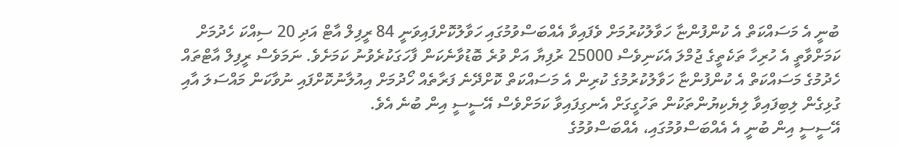ބުނީ އެ މަސައްކަތް އެ ކުންފުންޏާ ހަވާލުކުރުމަށް ވެފައިވާ އެއްބަސްވުމުގައި ހަވާލުކޮށްފައިވަނީ 84 ރީފިލް އާޓް އަދި 20 ސިއްކަ ހެދުމަށް ކަމަށްވާތީ އެ ހުރިހާ ތަކެތީގެ ޖުމްލަ އެކަނިވެސް 25000 ރުފިޔާ އަށް ވުރެ ބޮޑުވާނެކަން ފާހަގަކުރެވުނު ކަމަށެވެ. ނަމަވެސް ރީފިލް އާޓްތައް ހެދުމުގެ މަސައްކަތް އެ ކުންފުންޏާ ހަވާލުކުރުމުގެ ކުރިން އެ މަސައްކަތް ކޮށްދޭނެ ފަރާތެއް ހޯދުމަށް އިއުލާނުކޮށްފައި ނުވާކަން މައްސަލަ އާއި ގުޅިގެން ލިބިފައިވާ ލިޔެކިޔުންތަކުން ތަހުގީގަށް އެނގިފައިވާ ކަމަށްވެސް އޭސީސީ އިން ބުނެ އެވެ.
އޭސީސީ އިން ބުނީ އެ އެއްބަސްވުމުގައި، އެއްބަސްވުމުގެ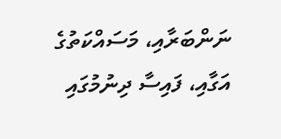ނަންބަރާއި، މަސައްކަތުގެ އަގާއި، ފައިސާ ދިނުމުގައި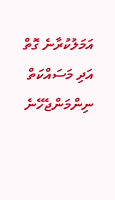އަމަލުކުރާނެ ގޮތް އަދި މަސައްކަތް ނިންމަންޖެހޭނެ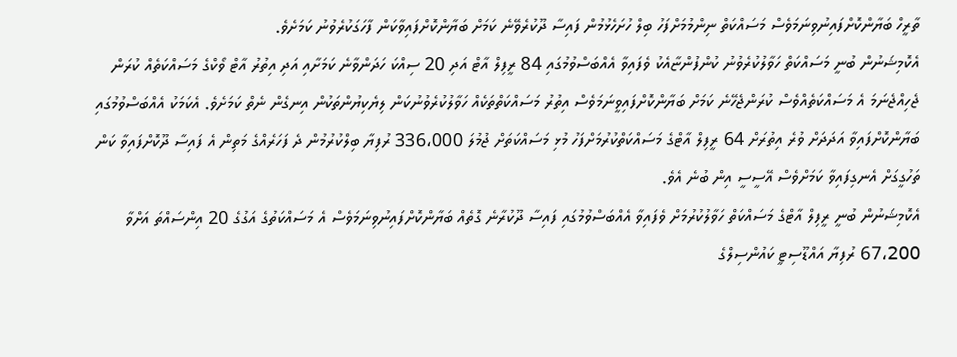ތާރީހް ބަޔާންކޮށްފައިނުވިނަމަވެސް މަސައްކަތް ނިންމުމަށްފަހު ބިލް ހުށަހެޅުމުން ފައިސާ ދޫކުރެވޭނެ ކަމަށް ބަޔާންކޮށްފައިވާކަން ފާހަގަކުރެވުނު ކަމަށެވެ.
އެކޮމިޝަނުން ބުނީ މަސައްކަތް ހަވާލުކުރެވުނު ކުންފުންޏާއެކު ވެފައިވާ އެއްބަސްވުމުގައި 84 ރީފިލް އާޓް އަދި 20 ސިއްކަ ހަދަންވާނެ ކަމަށާއި އަދި އިތުރު އާޓް ވޯކްގެ މަސައްކަތެއް ކުރަން ޖެހިއްޖެނަމަ އެ މަސައްކަތެއްވެސް ކުރަންޖެހޭނެ ކަމަށް ބަޔާންކޮށްފައިވީނަމަވެސް އިތުރު މަސައްކަތްތަކެއް ހަވާލުކުރެވުނުކަން ލިޔެކިޔުންތަކުން އިނގެން ނެތް ކަމަށެވެ. އެކަމަކު އެއްބަސްވުމުގައި ބަޔާންކޮށްފައިވާ އަދަދަށް ވުރެ އިތުރަށް 64 ރީފިލް އާޓްގެ މަސައްކަތްކުރުމަށްފަހު މުޅި މަސައްކަތަށް ޖުމުލަ 336،000 ރުފިޔާ ބިލްކުރުމުން ދެ ފަހަރެއްގެ މަތިން އެ ފައިސާ ދޫކޮށްފައިވާ ކަން ތަހުގީގަށް އެނގިފައިވާ ކަމަށްވެސް އޭސީސީ އިން ބުނެ އެވެ.
އެކޮމިޝަނުން ބުނީ ރީފިލް އާޓްގެ މަސައްކަތް ހަވާލުކުރުމަށް ވެފައިވާ އެއްބަސްވުމުގައި ފައިސާ ދޫކުރާނެ ގޮތެއް ބަޔާންކޮށްފައިނުވިނަމަވެސް އެ މަސައްކަތުގެ އަގުގެ 20 އިންސައްތަ އަށްވާ 67،200 ރުފިޔާ އައްޑޫސިޓީ ކައުންސިލްގެ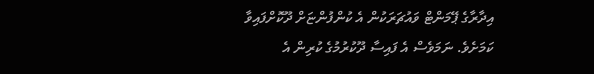އިދާރާގެ ޕޭމަންޓް ވައުޗަރަކުން އެ ކުންފުންޏަށް ދޫކޮށްފައިވާ ކަމަށެވެ. ނަމަވެސް އެ ފައިސާ ދޫކުރުމުގެ ކުރިން އެ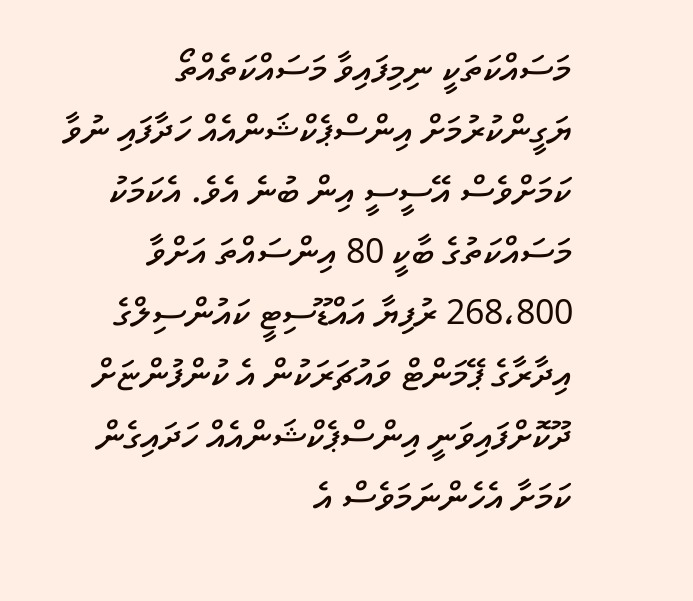މަސައްކަތަކީ ނިމިފައިވާ މަސައްކަތެއްތޯ ޔަގީންކުރުމަށް އިންސްޕެކްޝަންއެއް ހަދާފައި ނުވާ ކަމަށްވެސް އޭސީސީ އިން ބުނެ އެވެ. އެކަމަކު މަސައްކަތުގެ ބާކީ 80 އިންސައްތަ އަށްވާ 268،800 ރުފިޔާ އައްޑޫސިޓީ ކައުންސިލްގެ އިދާރާގެ ޕޭމަންޓް ވައުޗަރަކުން އެ ކުންފުންޏަށް ދޫކޮށްފައިވަނީ އިންސްޕެކްޝަންއެއް ހަދައިގެން ކަމަށާ އެހެންނަމަވެސް އެ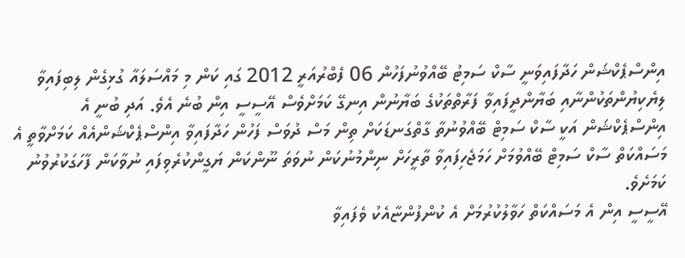އިންސްޕެކްޝަން ހަދާފައިވަނީ ސާކް ސަމިޓު ބޭއްވުނުފަހުން 06 ފެބްރުއަރީ 2012 ގައި ކަން މި މައްސަލައާ ގުޅިގެން ލިބިފައިވާ ލިޔެކިޔުންތަކުންނާއި ބަޔާންދީފައިވާ ފަރާތްތަކުގެ ބަޔާނުން އިނގޭ ކަމަށްވެސް އޭސީސީ އިން ބުނެ އެވެ. އަދި ބުނީ އެ އިންސްޕެކްޝަން އަކީ ސާކް ސަމިޓް ބޭއްވުނުތާ ގާތްގަނޑަކަށް ތިން މަސް ދުވަސް ފަހުން ހަދާފައިވާ އިންސްޕެކްޝަންއެއް ކަމަށްވާތީ އެ މަސައްކަތް ސާކް ސަމިޓް ބޭއްވުމަށް ހަމަޖެހިފައިވާ ތާރީހަށް ނިންމުނުކަން ނުވަތަ ނޫންކަން ޔަގީންކުރެވިފައި ނުވާކަން ފާހަގަކުރުވުނު ކަމަށެވެ.
އޭސީސީ އިން އެ މަސައްކަތް ހަވާލުކުރުމަށް އެ ކުންފުންޏާއެކު ވެފައިވާ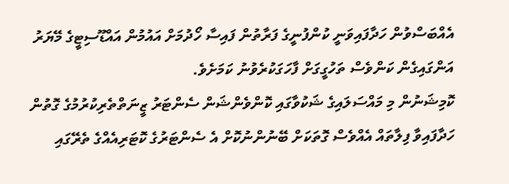އެއްބަސްވުން ހަދާފައިވަނީ ކުންފުނީގެ ފަރާތުން ފައިސާ ހޯދުމަށް އައުމުން އައްޑޫސިޓީގެ މޭޔަރު އަންގައިގެން ކަންވެސް ތަހުގީގަށް ފާހަގަކުރެވުނު ކަމަށެވެ.
ކޮމިޝަނުން މި މައްސަލައިގެ ޝަކުވާގައި ކޮންވެންޝަން ސެންޓަރު ޒީނަތްތެރިކުރުމުގެ ގޮތުން ހަދާފައިވާ ފިލާތައް އެއްވެސް ގޮތަކަށް ބޭނުންނުކޮށް އެ ސެންޓަރުގެ ކޮޓަރިއެއްގެ ތެރޭގައި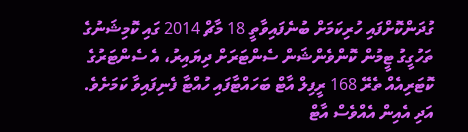ގުދަންކޮށްފައި ހުރިކަމަށް ބުނެފައިވާތީ 18 މާޗް 2014 ގައި ކޮމިޝަނުގެ ތަހުގީގު ޓީމުން ކޮންވެންޝަން ސެންޓަރަށް ދިޔައިރު، އެ ސެންޓަރުގެ ކޮޓަރިއެއް ތެރޭ 168 ރީފިލް އާޓް ބަހައްޓާފައި ހުއްޓާ ފެނިފައިވާ ކަމަށެވެ. އަދި އެއިން އެއްވެސް އާޓް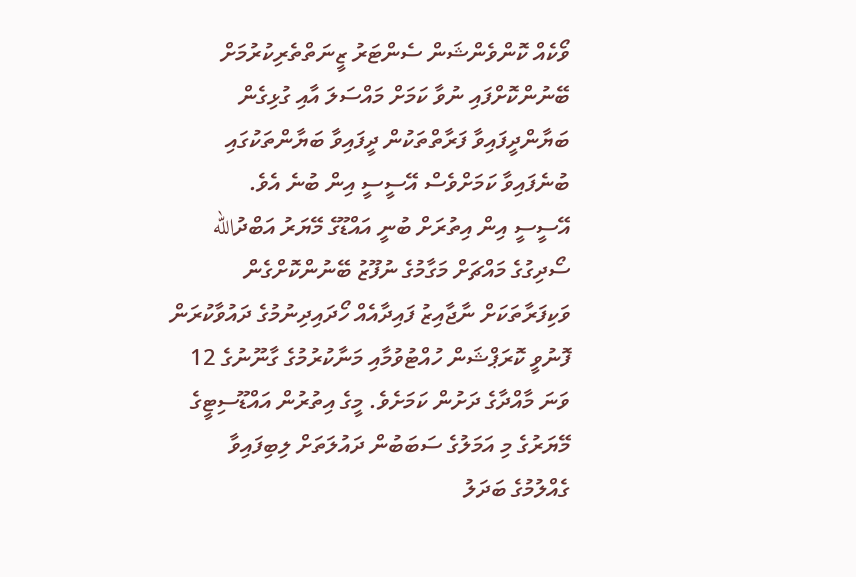ވޯކެއް ކޮންވެންޝަން ސެންޓަރު ޒީނަތްތެރިކުރުމަށް ބޭނުންކޮށްފައި ނުވާ ކަމަށް މައްސަލަ އާއި ގުޅިގެން ބަޔާންދީފައިވާ ފަރާތްތަކުން ދީފައިވާ ބަޔާންތަކުގައި ބުނެފައިވާ ކަމަށްވެސް އޭސީސީ އިން ބުނެ އެވެ.
އޭސީސީ އިން އިތުރަށް ބުނީ އައްޑޫގެ މޭޔަރު އަބްދުالله ސޯދިގުގެ މައްޗަށް މަގާމުގެ ނުފޫޒު ބޭނުންކޮށްގެން ވަކިފަރާތަކަށް ނާޖާއިޒު ފައިދާއެއް ހޯދައިދިނުމުގެ ދައުވާކުރަން ފޮނުވީ ކޮރަޕްޝަން ހުއްޓުވުމާއި މަނާކުރުމުގެ ގާނޫނުގެ 12 ވަނަ މާއްދާގެ ދަށުން ކަމަށެވެ. މީގެ އިތުރުން އައްޑޫސިޓީގެ މޭޔަރުގެ މި އަމަލުގެ ސަބަބުން ދައުލަތަށް ލިބިފައިވާ ގެއްލުމުގެ ބަދަލު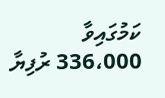ކަމުގައިވާ 336،000 ރުފިޔާ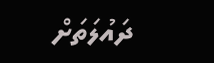ދައުލަތަށް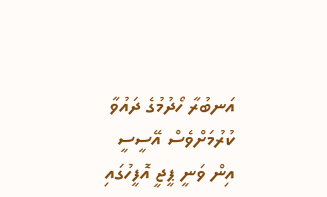އަނބުރާ ހޯދުމުގެ ދައުވާ ކުރުމަށްވެސް އޭސީސީ އިން ވަނީ ޕީޖީ އޮފީހުގައި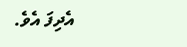އެދިފަ އެވެ.